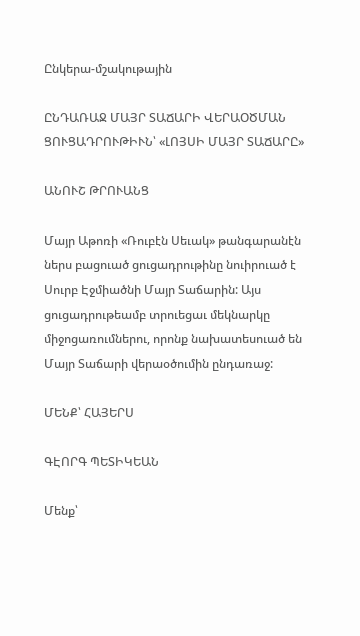Ընկերա-մշակութային

ԸՆԴԱՌԱՋ ՄԱՅՐ ՏԱՃԱՐԻ ՎԵՐԱՕԾՄԱՆ ՑՈՒՑԱԴՐՈՒԹԻՒՆ՝ «ԼՈՅՍԻ ՄԱՅՐ ՏԱՃԱՐԸ»

ԱՆՈՒՇ ԹՐՈՒԱՆՑ

Մայր Աթոռի «Ռուբէն Սեւակ» թանգարանէն ներս բացուած ցուցադրութինը նուիրուած է Սուրբ Էջմիածնի Մայր Տաճարին: Այս ցուցադրութեամբ տրուեցաւ մեկնարկը միջոցառումներու, որոնք նախատեսուած են Մայր Տաճարի վերաօծումին ընդառաջ:

ՄԵՆՔ՝ ՀԱՅԵՐՍ

ԳԷՈՐԳ ՊԵՏԻԿԵԱՆ

Մենք՝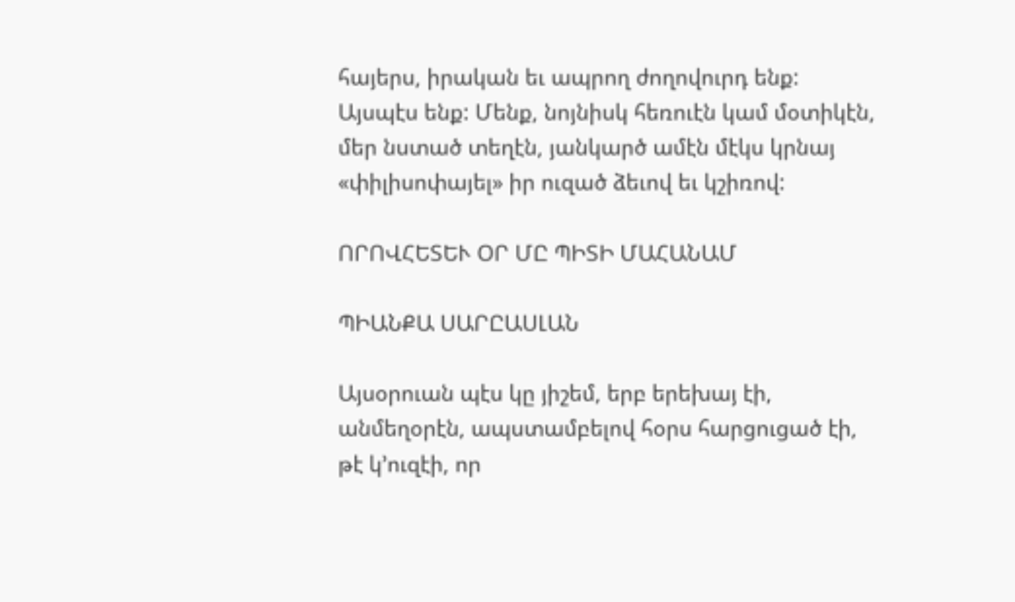հայերս, իրական եւ ապրող ժողովուրդ ենք: Այսպէս ենք: Մենք, նոյնիսկ հեռուէն կամ մօտիկէն, մեր նստած տեղէն, յանկարծ ամէն մէկս կրնայ «փիլիսոփայել» իր ուզած ձեւով եւ կշիռով:

ՈՐՈՎՀԵՏԵՒ ՕՐ ՄԸ ՊԻՏԻ ՄԱՀԱՆԱՄ

ՊԻԱՆՔԱ ՍԱՐԸԱՍԼԱՆ

Այսօրուան պէս կը յիշեմ, երբ երեխայ էի, անմեղօրէն, ապստամբելով հօրս հարցուցած էի, թէ կ՚ուզէի, որ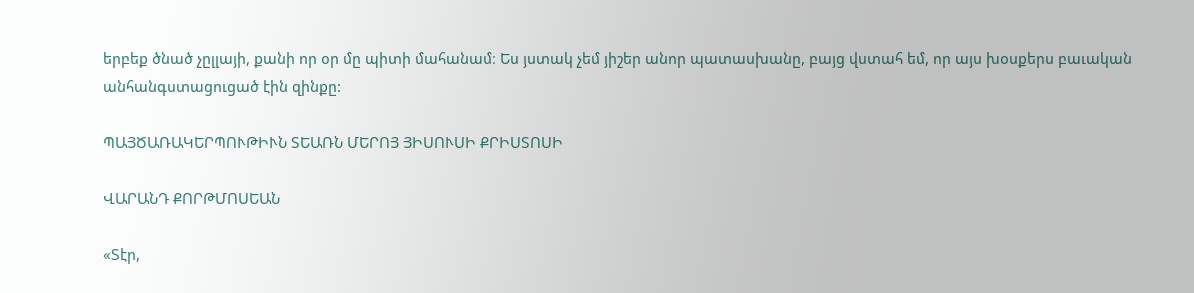երբեք ծնած չըլլայի, քանի որ օր մը պիտի մահանամ։ Ես յստակ չեմ յիշեր անոր պատասխանը, բայց վստահ եմ, որ այս խօսքերս բաւական անհանգստացուցած էին զինքը:

ՊԱՅԾԱՌԱԿԵՐՊՈՒԹԻՒՆ ՏԵԱՌՆ ՄԵՐՈՅ ՅԻՍՈՒՍԻ ՔՐԻՍՏՈՍԻ

ՎԱՐԱՆԴ ՔՈՐԹՄՈՍԵԱՆ

«Տէր,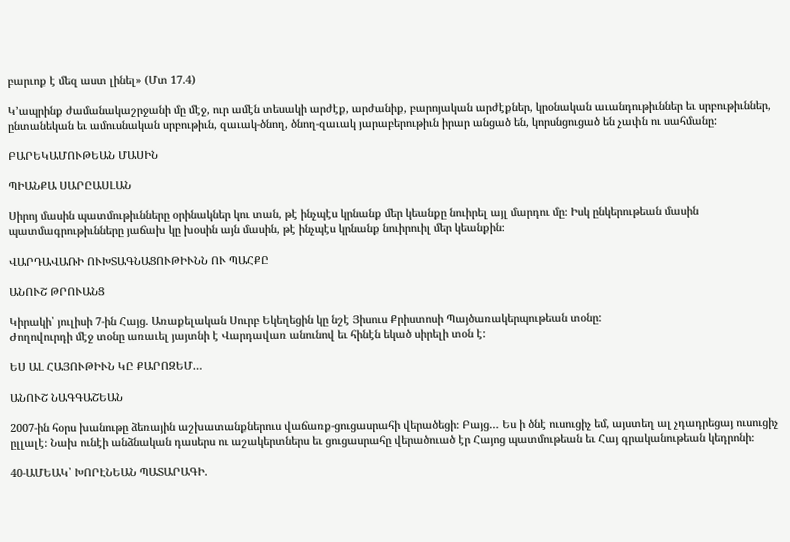բարւոք է մեզ աստ լինել» (Մտ 17.4)

Կ՚ապրինք ժամանակաշրջանի մը մէջ, ուր ամէն տեսակի արժէք, արժանիք, բարոյական արժէքներ, կրօնական աւանդութիւններ եւ սրբութիւններ, ընտանեկան եւ ամուսնական սրբութիւն, զաւակ-ծնող, ծնող-զաւակ յարաբերութիւն իրար անցած են, կորսնցուցած են չափն ու սահմանը:

ԲԱՐԵԿԱՄՈՒԹԵԱՆ ՄԱՍԻՆ

ՊԻԱՆՔԱ ՍԱՐԸԱՍԼԱՆ

Սիրոյ մասին պատմութիւնները օրինակներ կու տան, թէ ինչպէս կրնանք մեր կեանքը նուիրել այլ մարդու մը։ Իսկ ընկերութեան մասին պատմագրութիւնները յաճախ կը խօսին այն մասին, թէ ինչպէս կրնանք նուիրուիլ մեր կեանքին։

ՎԱՐԴԱՎԱՌԻ ՈՒԽՏԱԳՆԱՑՈՒԹԻՒՆՆ ՈՒ ՊԱՀՔԸ

ԱՆՈՒՇ ԹՐՈՒԱՆՑ

Կիրակի՝ յուլիսի 7-ին Հայց. Առաքելական Սուրբ Եկեղեցին կը նշէ Յիսուս Քրիստոսի Պայծառակերպութեան տօնը:
Ժողովուրդի մէջ տօնը առաւել յայտնի է Վարդավառ անունով եւ հինէն եկած սիրելի տօն է:

ԵՍ ԱԼ ՀԱՅՈՒԹԻՒՆ ԿԸ ՔԱՐՈԶԵՄ…

ԱՆՈՒՇ ՆԱԳԳԱՇԵԱՆ

2007-ին հօրս խանութը ձեռային աշխատանքներուս վաճառք-ցուցասրահի վերածեցի։ Բայց… Ես ի ծնէ ուսուցիչ եմ, այստեղ ալ չդադրեցայ ուսուցիչ ըլլալէ։ Նախ ունէի անձնական դասերս ու աշակերտներս եւ ցուցասրահը վերածուած էր Հայոց պատմութեան եւ Հայ գրականութեան կեդրոնի։

40-ԱՄԵԱԿ՝ ԽՈՐԷՆԵԱՆ ՊԱՏԱՐԱԳԻ.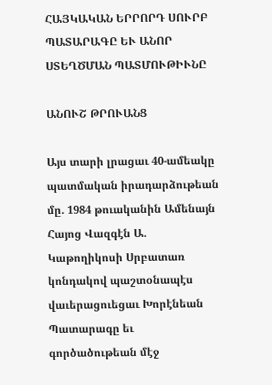ՀԱՅԿԱԿԱՆ ԵՐՐՈՐԴ ՍՈՒՐԲ ՊԱՏԱՐԱԳԸ ԵՒ ԱՆՈՐ ՍՏԵՂԾՄԱՆ ՊԱՏՄՈՒԹԻՒՆԸ

ԱՆՈՒՇ ԹՐՈՒԱՆՑ

Այս տարի լրացաւ 40-ամեակը պատմական իրադարձութեան մը. 1984 թուականին Ամենայն Հայոց Վազգէն Ա. Կաթողիկոսի Սրբատառ կոնդակով պաշտօնապէս վաւերացուեցաւ Խորէնեան Պատարագը եւ գործածութեան մէջ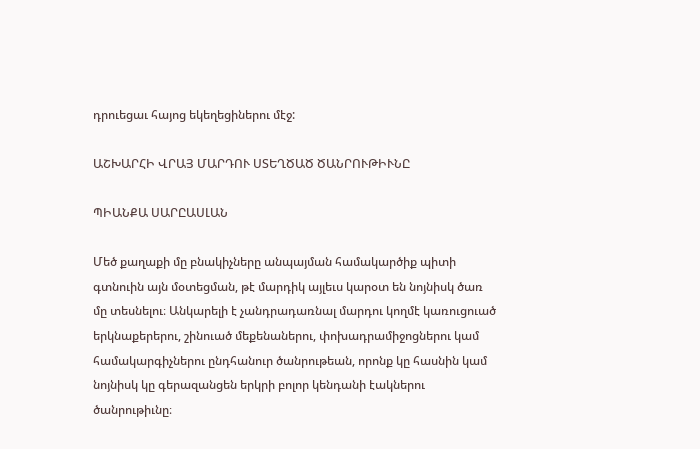դրուեցաւ հայոց եկեղեցիներու մէջ:

ԱՇԽԱՐՀԻ ՎՐԱՅ ՄԱՐԴՈՒ ՍՏԵՂԾԱԾ ԾԱՆՐՈՒԹԻՒՆԸ

ՊԻԱՆՔԱ ՍԱՐԸԱՍԼԱՆ

Մեծ քաղաքի մը բնակիչները անպայման համակարծիք պիտի գտնուին այն մօտեցման, թէ մարդիկ այլեւս կարօտ են նոյնիսկ ծառ մը տեսնելու։ Անկարելի է չանդրադառնալ մարդու կողմէ կառուցուած երկնաքերերու, շինուած մեքենաներու, փոխադրամիջոցներու կամ համակարգիչներու ընդհանուր ծանրութեան, որոնք կը հասնին կամ նոյնիսկ կը գերազանցեն երկրի բոլոր կենդանի էակներու ծանրութիւնը։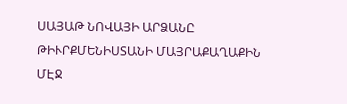ՍԱՅԱԹ ՆՈՎԱՅԻ ԱՐՁԱՆԸ ԹԻՒՐՔՄԵՆԻՍՏԱՆԻ ՄԱՅՐԱՔԱՂԱՔԻՆ ՄԷՋ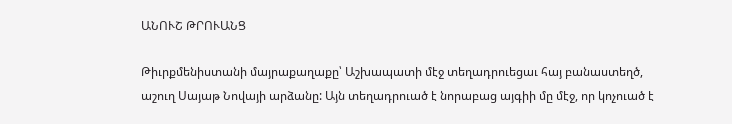ԱՆՈՒՇ ԹՐՈՒԱՆՑ

Թիւրքմենիստանի մայրաքաղաքը՝ Աշխապատի մէջ տեղադրուեցաւ հայ բանաստեղծ, աշուղ Սայաթ Նովայի արձանը: Այն տեղադրուած է նորաբաց այգիի մը մէջ, որ կոչուած է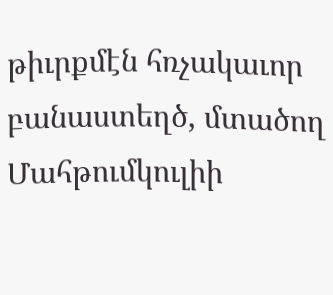թիւրքմէն հռչակաւոր բանաստեղծ, մտածող Մահթումկուլիի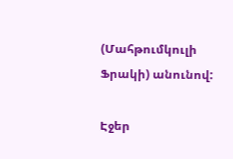(Մահթումկուլի Ֆրակի) անունով:

Էջեր